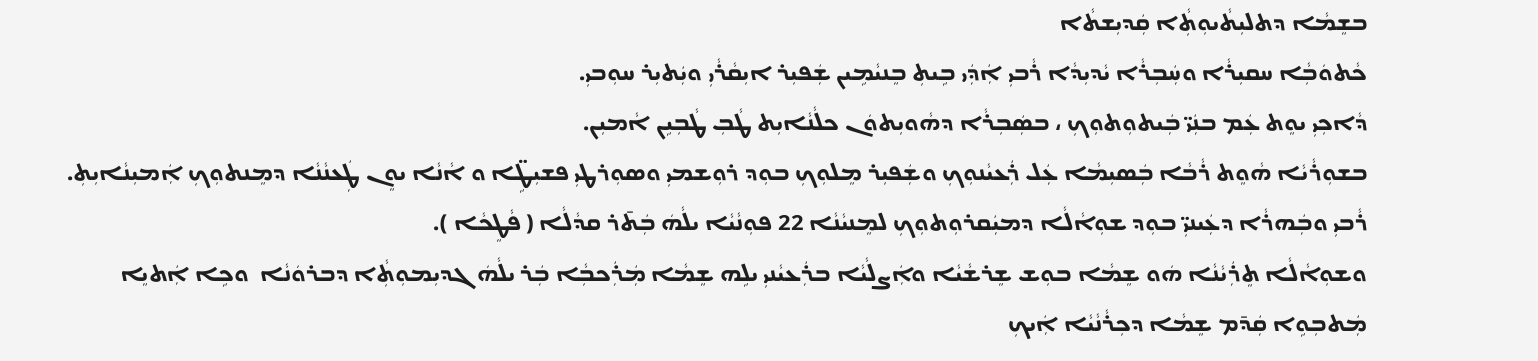ܒܫܸܡܵܐ ܕܬܠܝܼܬܵܝܘܼܬܼܵܐ ܩܲܕܝܼܫܬܵܐ
ܟܵܬܘܿܒܼܵܐ ܚܩܝܼܪܵܐ ܘܚܲܒܼܪܵܐ ܝܵܕܝܼܕܵܐ ܪܵܒܝܼ ܐܲܕܲܝ ܒܹܝܬܼ ܒܸܢܝܵܡܹܝܢ ܫܲܦܝܼܪ ܐܝܼܩܵܪܵܝܼ ܘܝܲܬܝܼܪ ܚܘܼܒܝܼ.
ܕܵܐܟܼܝܼ ܝܘܸܬ ܥܲܡ ܒܢܲܝ̈ ܒܲܝܬܘܼܬܘܼܟܼ ، ܒܣܲܒܼܪܵܐ ܕܗܵܘܝܼܬܘܿܢ ܟܠܵܢܵܐܝܼܬ ܛܵܒܼ ܛܵܒܼܝܹܢ ܐܵܡܝܼܢ.
ܒܫܘܼܪܵܝܵܐ ܗܵܘܸܬ ܪܵܒܵܐ ܒܲܣܝܼܡܵܐ ܥܲܠ ܪܲܥܝܵܢܘܼܟܼ ܘܫܲܦܝܼܪ ܡܸܠܘܼܟܼ ܒܘܼܕ ܪܘܼܫܡܝܼ ܘܣܘܼܪܛܝܼ ܦܫܝܼܛܹ̈ܐ ܘ ܐܵܢܵܐ ܝܘܸܢ ܛܲܥܢܵܢܵܐ ܕܡܸܢܬܘܼܟܼ ܐܲܡܝܼܢܵܐܝܼܬܼ.
ܪܵܒܝܼ ܘܒܲܗܪܵܐ ܕܥܲܝܢܝܼ̈ ܒܘܼܕ ܫܘܼܐܵܠܵܐ ܕܡܝܲܩܪܘܼܬܘܼܟܼ ܠܡܸܢܝܵܢܵܐ 22 ܦܘܼܢܵܝܵܐ ܝܠܵܗܿ ܒܲܬ̄ܪ ܩܕܵܠܵܐ ( ܦܵܛܸܟܵܐ ).
ܘܫܘܼܐܵܠܵܐ ܬܸܪܲܝܵܢܵܐ ܗܿܘ ܫܸܡܵܐ ܒܘܼܫ ܫܸܪܫܵܝܵܐ ܘܐܲܨܠܵܝܵܐ ܒܪܲܥܝܵܢܝܼ ܝܠܹܗ ܫܸܡܵܐ ܡܲܪܲܟܒܼܵܐ ܒܲܪ ܝܠܵܗܿ ܓܕܝܼܡܘܼܬܼܵܐ ܕܒܪܘܿܢܵܐ  ܘܟܹܐ ܐܲܬܝܸܐ ܡܲܬܒܼܘܹܐ ܩܲܕ̄ܡ ܫܸܡܵܐ ܕܟܼܪܵܢܵܝܵܐ ܐܲܝܟܼ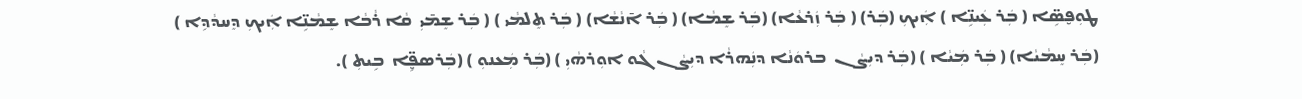ܛܘܼܦ̮ܣܹ̈ܐ ( ܒܲܪ ܥܲܝܢܹ̈ܐ ) ܐܲܝܟܼ (ܒܲܪ) ( ܒܲܪ ܙܲܪܥܵܐ) (ܒܲܪ ܫܸܡܵܐ) ( ܒܲܪ ܐ̄ܢܵܫܵܐ) ( ܒܲܪ ܬܸܠܡܵܝ ) ( ܒܲܪ ܫܸܡ̄ܝܼ  ܩܵܐ ܪܵܒܵܐ ܫܸܡܵܢܹ̈ܐ ܐܲܝܟܼ ܕܸܚܕܵܕܹܐ ) (ܒܲܪ ܚܸܡܵܝܵܐ) ( ܒܲܪ ܡܲܝܵܐ ) (ܒܲܪ ܕܝܼܨܵܢ  ܒܪܘܿܢܵܐ ܕܢܲܗܪܵܐ ܕܝܼܨܵܢ ܓܵܘ ܐܘܼܪܗܵܝܼ ) (ܒܲܪ ܡܲܥܢܘܼ ) (ܒܲܪܣܦ̮ܹ̈ܐ  ܒܹܝܬܼ ).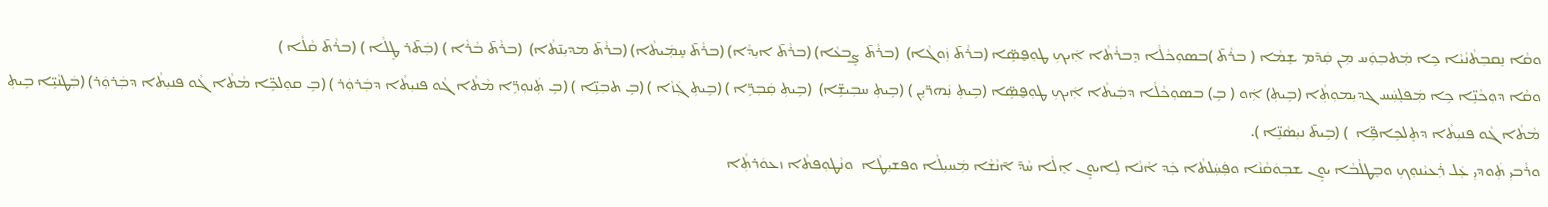ܘܩܵܐ ܢܸܩܒܼܬܵܢܵܝܵܐ ܟܹܐ ܡܲܬܒܼܘܲܚ ܡܼܢ ܩܲܕ̄ܡ ܫܸܡܵܐ ( ܒܪܵܬ̄ )ܒܣܘܼܟܵܠܵܐ ܕܸܒܪܵܬܵܐ ܐܲܝܟܼ ܛܘܼܦ̮ܣܹ̈ܐ (ܒܪܵܬ̄ ܙܲܘܓܵܐ)  (ܒܪܵܬ̄ ܨܸܒܥܵܐ) (ܒܪܵܬ̄ ܐܝܼܕܵܐ) (ܒܪܵܬ̄ ܚܸܡܲܝܬܵܐ) (ܒܪܵܬ̄ ܡܕܝܼܢ̄ܬܵܐ)  (ܒܪܵܬ̄ ܒܵܪܵܐ ) (ܒܲܬ̄ܪ ܛܸܠܵܐ ) (ܒܪܵܬ̄ ܩܵܠܵܐ )
ܘܩܵܐ ܕܘܼܟܵܢܹ̈ܐ ܟܹܐ ܡܲܦܠܸܚܲܚ ܓܕܝܼܡܘܼܬܼܵܐ (ܒܹܝܬܼ) ܐܲܘ ( ܒܹ) ܒܣܘܼܟܵܠܵܐ ܕܒܲܝܬܵܐ ܐܲܝܟܼ ܛܘܼܦ̮ܣܹ̈ܐ (ܒܹܝܬܼ ܢܲܗܪ̈ܝܹܢ ) (ܒܹܝܬܼ ܚܒܼܝܫܹ̈ܐ)  (ܒܹܝܬܼ ܩܲܒܼܪܹ̈ܐ ) (ܒܹܝܬܼ ܓܲܙܵܐ ) (ܒܹ ܬܒܼܢܹ̈ܐ ) (ܒܹ ܬܲܢܘܼܪܹ̈ܐ ܡܵܬܵܐ ܓܵܘ ܦܢܝܼܬܵܐ ܕܒܲܪܘܲܪ ) (ܒܹ ܩܘܼܠܟܹ̈ܐ ܡܵܬܵܐ ܓܵܘ ܦܢܝܼܬܵܐ ܕܒܲܪܘܲܪ) (ܒܲܛܢܵܝܹ̈ܐ ܒܹܝܬܼ ܡܵܬܵܐ ܓܵܘ ܦܢܝܼܬܵܐ ܕܬܸܠܟܹܐܦܹ̈ܐ  ) (ܒܹܝܬ̄ ܢܝܼܣܵܢܹ̈ܐ ).
ܘܪܵܒܝܼ ܬܲܘܕܝܼ ܥܲܠ ܪܲܥܝܵܢܘܼܟܼ ܘܒܸܛܠܵܒܵܐ ܝܘܸܢ ܫܒܼܘܿܩܵܢܵܐ ܘܦܲܚܲܠܬܵܐ ܟܲܕ ܐܵܢܵܐ ܠܹܐܝܘܸܢ ܐܸܠܵܐ ܚܵܕ̄ ܐ̄ܢܵܫܵܐ ܡܲܚܝܼܠܵܐ ܘܦܫܝܼܛܵܐ  ܘܢܵܛܘܼܦܬܵܐ ܙܥܘܿܪܬܼܵܐ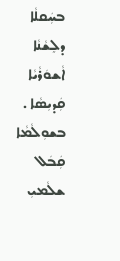ܒܚܲܩܠܵܐ ܕܠܸܫܵܢܵܐ ܐܵܫܘܿܪܵܝܵܐ ܩܲܕܝܼܣܵܐ .
ܒܫܘܼܠܵܡܵܐ ܩܲܒܿܠ ܫܠܵܡܝܼ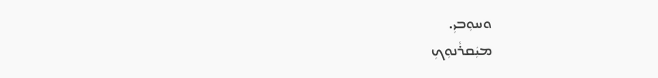ܘܚܘܼܒܝܼ.
ܡܝܲܩܪܵܢܘܼܟܼ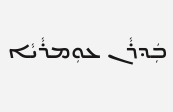ܒܲܕܪܵܢ ܥܘܼܡܪܵܝܵܐ